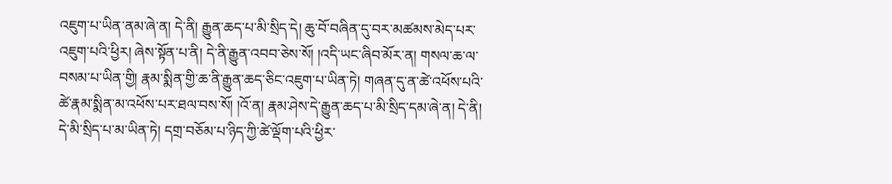འཇུག་པ་ཡིན་ནམ་ཞེ་ན། དེ་ནི། རྒྱུན་ཆད་པ་མི་སྲིད་དེ། ཆུ་བོ་བཞིན་དུ་བར་མཚམས་མེད་པར་འཇུག་པའི་ཕྱིར། ཞེས་སྟོན་པ་ནི། དེ་ནི་རྒྱུན་འབབ་ཅེས་སོ། །འདི་ཡང་ཞིབ་མོར་ན། གསལ་ཆ་ལ་བསམ་པ་ཡིན་གྱི། རྣམ་སྨིན་གྱི་ཆ་ནི་རྒྱུན་ཆད་ཅིང་འཇུག་པ་ཡིན་ཏེ། གཞན་དུ་ན་ཚེ་འཕོས་པའི་ཚེ་རྣམ་སྨིན་མ་འཕོས་པར་ཐལ་བས་སོ། །འོ་ན། རྣམ་ཤེས་དེ་རྒྱུན་ཆད་པ་མི་སྲིད་དམ་ཞེ་ན། དེ་ནི། དེ་མི་སྲིད་པ་མ་ཡིན་ཏེ། དགྲ་བཅོམ་པ་ཉིད་ཀྱི་ཚེ་ལྡོག་པའི་ཕྱིར་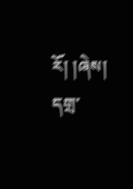རོ། །ཞེས། དགྲ་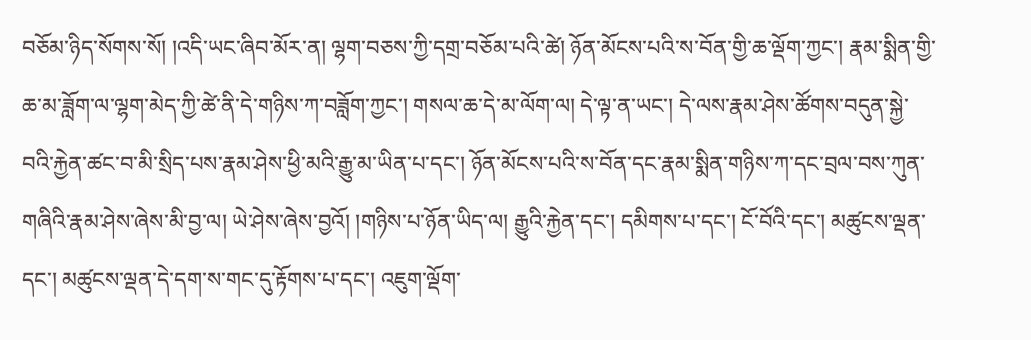བཅོམ་ཉིད་སོགས་སོ། །འདི་ཡང་ཞིབ་མོར་ན། ལྷག་བཅས་ཀྱི་དགྲ་བཅོམ་པའི་ཚེ། ཉོན་མོངས་པའི་ས་བོན་གྱི་ཆ་ལྡོག་ཀྱང་། རྣམ་སྨིན་གྱི་ཆ་མ་ཟློག་ལ་ལྷག་མེད་ཀྱི་ཚེ་ནི་དེ་གཉིས་ཀ་བཟློག་ཀྱང་། གསལ་ཆ་དེ་མ་ལོག་ལ། དེ་ལྟ་ན་ཡང་། དེ་ལས་རྣམ་ཤེས་ཚོགས་བདུན་སྐྱེ་བའི་རྐྱེན་ཚང་བ་མི་སྲིད་པས་རྣམ་ཤེས་ཕྱི་མའི་རྒྱུ་མ་ཡིན་པ་དང་། ཉོན་མོངས་པའི་ས་བོན་དང་རྣམ་སྨིན་གཉིས་ཀ་དང་བྲལ་བས་ཀུན་གཞིའི་རྣམ་ཤེས་ཞེས་མི་བྱ་ལ། ཡེ་ཤེས་ཞེས་བྱའོ། །གཉིས་པ་ཉོན་ཡིད་ལ། རྒྱུའི་རྐྱེན་དང་། དམིགས་པ་དང་། ངོ་བོའི་དང་། མཚུངས་ལྡན་དང་། མཚུངས་ལྡན་དེ་དག་ས་གང་དུ་རྟོགས་པ་དང་། འཇུག་ལྡོག་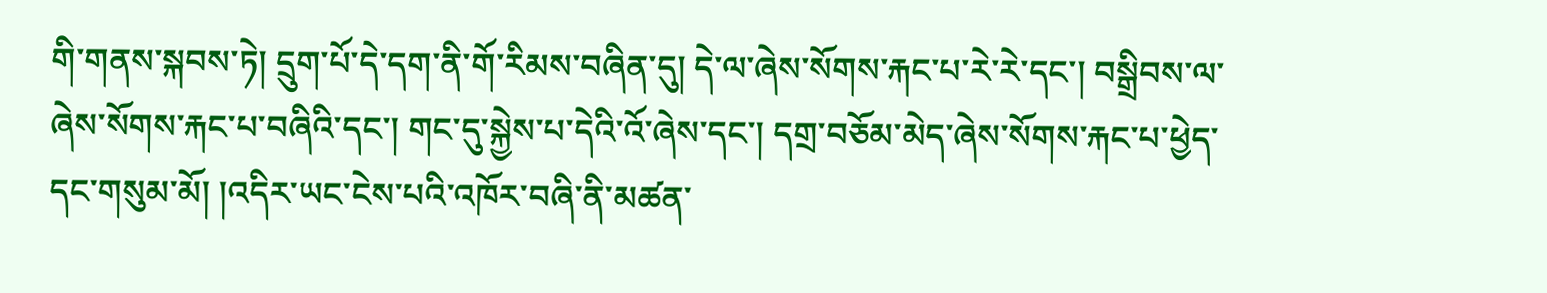གི་གནས་སྐབས་ཏེ། དྲུག་པོ་དེ་དག་ནི་གོ་རིམས་བཞིན་དུ། དེ་ལ་ཞེས་སོགས་རྐང་པ་རེ་རེ་དང་། བསྒྲིབས་ལ་ཞེས་སོགས་རྐང་པ་བཞིའི་དང་། གང་དུ་སྐྱེས་པ་དེའི་འོ་ཞེས་དང་། དགྲ་བཅོམ་མེད་ཞེས་སོགས་རྐང་པ་ཕྱེད་དང་གསུམ་མོ། །འདིར་ཡང་ངེས་པའི་འཁོར་བཞི་ནི་མཚན་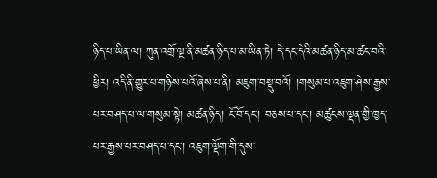ཉིད་པ་ཡིན་ལ། ཀུན་འགྲོ་ལྔ་ནི་མཚན་ཉིད་པ་མ་ཡིན་ཏེ། དེ་དང་དེའི་མཚན་ཉིད་མ་ཚང་བའི་ཕྱིར། འདི་ནི་གྱུར་པ་གཉིས་པའོ་ཞེས་པ་ནི། མཇུག་བསྡུ་བའོ། །གསུམ་པ་འཇུག་ཤེས་རྒྱས་པར་བཤད་པ་ལ་གསུམ་སྟེ། མཚན་ཉིད། ངོ་བོ་དང་། བཅས་པ་དང་། མཚུངས་ལྡན་གྱི་ཁྱད་པར་རྒྱས་པར་བཤད་པ་དང་། འཇུག་ལྡོག་གི་དུས་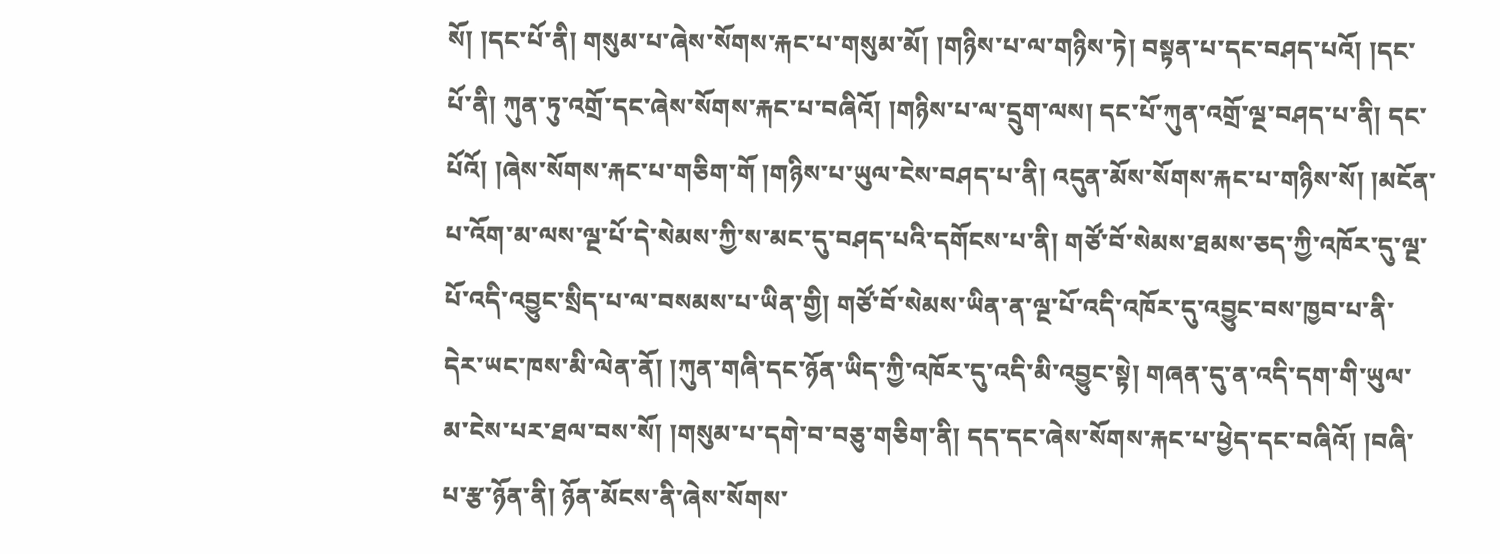སོ། །དང་པོ་ནི། གསུམ་པ་ཞེས་སོགས་རྐང་པ་གསུམ་མོ། །གཉིས་པ་ལ་གཉིས་ཏེ། བསྟན་པ་དང་བཤད་པའོ། །དང་པོ་ནི། ཀུན་ཏུ་འགྲོ་དང་ཞེས་སོགས་རྐང་པ་བཞིའོ། །གཉིས་པ་ལ་དྲུག་ལས། དང་པོ་ཀུན་འགྲོ་ལྔ་བཤད་པ་ནི། དང་པོའོ། །ཞེས་སོགས་རྐང་པ་གཅིག་གོ །གཉིས་པ་ཡུལ་ངེས་བཤད་པ་ནི། འདུན་མོས་སོགས་རྐང་པ་གཉིས་སོ། །མངོན་པ་འོག་མ་ལས་ལྔ་པོ་དེ་སེམས་ཀྱི་ས་མང་དུ་བཤད་པའི་དགོངས་པ་ནི། གཙོ་བོ་སེམས་ཐམས་ཅད་ཀྱི་འཁོར་དུ་ལྔ་པོ་འདི་འབྱུང་སྲིད་པ་ལ་བསམས་པ་ཡིན་གྱི། གཙོ་བོ་སེམས་ཡིན་ན་ལྔ་པོ་འདི་འཁོར་དུ་འབྱུང་བས་ཁྱབ་པ་ནི་དེར་ཡང་ཁས་མི་ལེན་ནོ། །ཀུན་གཞི་དང་ཉོན་ཡིད་ཀྱི་འཁོར་དུ་འདི་མི་འབྱུང་སྟེ། གཞན་དུ་ན་འདི་དག་གི་ཡུལ་མ་ངེས་པར་ཐལ་བས་སོ། །གསུམ་པ་དགེ་བ་བཅུ་གཅིག་ནི། དད་དང་ཞེས་སོགས་རྐང་པ་ཕྱེད་དང་བཞིའོ། །བཞི་པ་རྩ་ཉོན་ནི། ཉོན་མོངས་ནི་ཞེས་སོགས་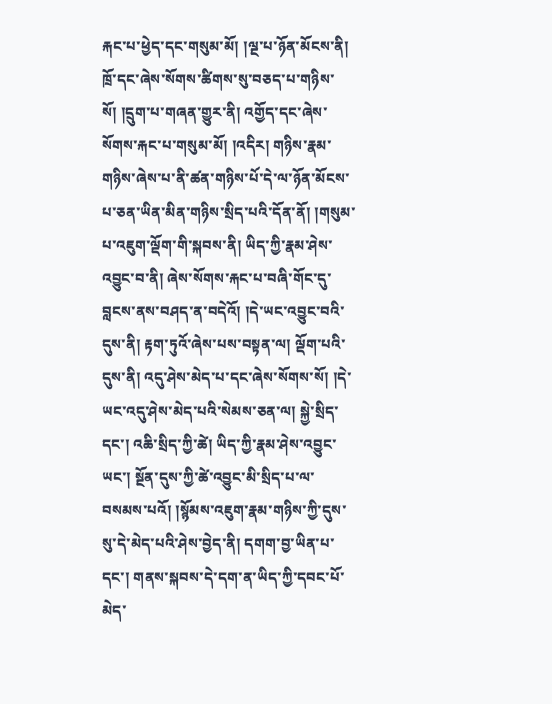རྐང་པ་ཕྱེད་དང་གསུམ་མོ། །ལྔ་པ་ཉོན་མོངས་ནི། ཁྲོ་དང་ཞེས་སོགས་ཚིགས་སུ་བཅད་པ་གཉིས་སོ། །དྲུག་པ་གཞན་གྱུར་ནི། འགྱོད་དང་ཞེས་སོགས་རྐང་པ་གསུམ་མོ། །འདིར། གཉིས་རྣམ་གཉིས་ཞེས་པ་ནི་ཚན་གཉིས་པོ་དེ་ལ་ཉོན་མོངས་པ་ཅན་ཡིན་མིན་གཉིས་སྲིད་པའི་དོན་ནོ། །གསུམ་པ་འཇུག་ལྡོག་གི་སྐབས་ནི། ཡིད་ཀྱི་རྣམ་ཤེས་འབྱུང་བ་ནི། ཞེས་སོགས་རྐང་པ་བཞི་གོང་དུ་བླངས་ནས་བཤད་ན་བདེའོ། །དེ་ཡང་འབྱུང་བའི་དུས་ནི། རྟག་ཏུའོ་ཞེས་པས་བསྟན་ལ། ལྡོག་པའི་དུས་ནི། འདུ་ཤེས་མེད་པ་དང་ཞེས་སོགས་སོ། །དེ་ཡང་འདུ་ཤེས་མེད་པའི་སེམས་ཅན་ལ། སྐྱེ་སྲིད་དང་། འཆི་སྲིད་ཀྱི་ཚེ། ཡིད་ཀྱི་རྣམ་ཤེས་འབྱུང་ཡང་། སྔོན་དུས་ཀྱི་ཚེ་འབྱུང་མི་སྲིད་པ་ལ་བསམས་པའོ། །སྙོམས་འཇུག་རྣམ་གཉིས་ཀྱི་དུས་སུ་དེ་མེད་པའི་ཤེས་བྱེད་ནི། དགག་བྱ་ཡིན་པ་དང་། གནས་སྐབས་དེ་དག་ན་ཡིད་ཀྱི་དབང་པོ་མེད་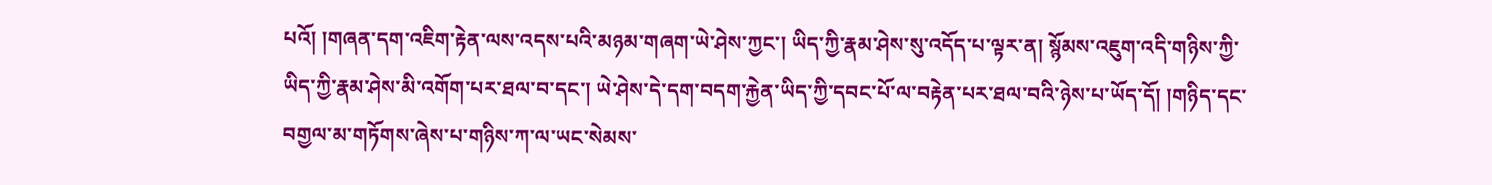པའོ། །གཞན་དག་འཇིག་རྟེན་ལས་འདས་པའི་མཉམ་གཞག་ཡེ་ཤེས་ཀྱང་། ཡིད་ཀྱི་རྣམ་ཤེས་སུ་འདོད་པ་ལྟར་ན། སྙོམས་འཇུག་འདི་གཉིས་ཀྱི་ཡིད་ཀྱི་རྣམ་ཤེས་མི་འགོག་པར་ཐལ་བ་དང་། ཡེ་ཤེས་དེ་དག་བདག་རྐྱེན་ཡིད་ཀྱི་དབང་པོ་ལ་བརྟེན་པར་ཐལ་བའི་ཉེས་པ་ཡོད་དོ། །གཉིད་དང་བགྱལ་མ་གཏོགས་ཞེས་པ་གཉིས་ཀ་ལ་ཡང་སེམས་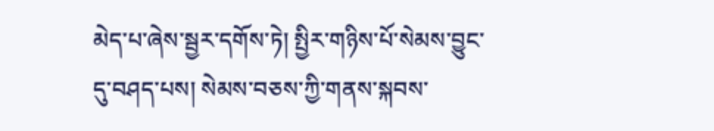མེད་པ་ཞེས་སྦྱར་དགོས་ཏེ། སྤྱིར་གཉིས་པོ་སེམས་བྱུང་དུ་བཤད་པས། སེམས་བཅས་ཀྱི་གནས་སྐབས་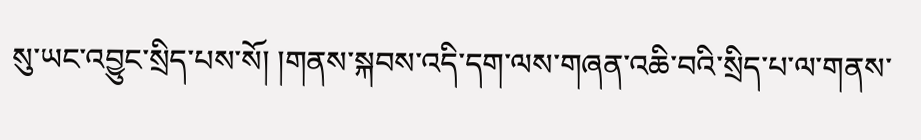སུ་ཡང་འབྱུང་སྲིད་པས་སོ། །གནས་སྐབས་འདི་དག་ལས་གཞན་འཆི་བའི་སྲིད་པ་ལ་གནས་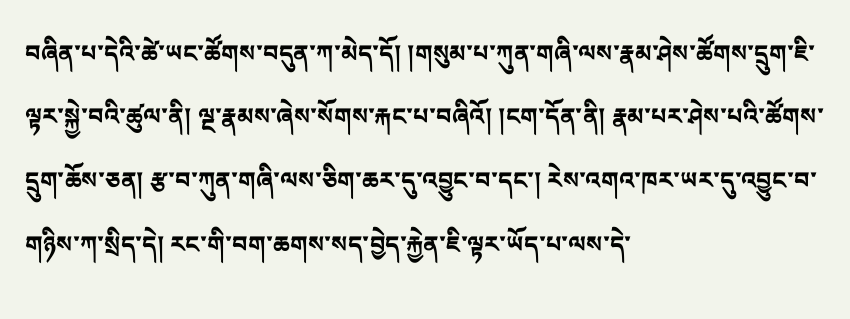བཞིན་པ་དེའི་ཚེ་ཡང་ཚོགས་བདུན་ཀ་མེད་དོ། །གསུམ་པ་ཀུན་གཞི་ལས་རྣམ་ཤེས་ཚོགས་དྲུག་ཇི་ལྟར་སྐྱེ་བའི་ཚུལ་ནི། ལྔ་རྣམས་ཞེས་སོགས་རྐང་པ་བཞིའོ། །ངག་དོན་ནི། རྣམ་པར་ཤེས་པའི་ཚོགས་དྲུག་ཆོས་ཅན། རྩ་བ་ཀུན་གཞི་ལས་ཅིག་ཆར་དུ་འབྱུང་བ་དང་། རེས་འགའ་ཁར་ཡར་དུ་འབྱུང་བ་གཉིས་ཀ་སྲིད་དེ། རང་གི་བག་ཆགས་སད་བྱེད་རྐྱེན་ཇི་ལྟར་ཡོད་པ་ལས་དེ་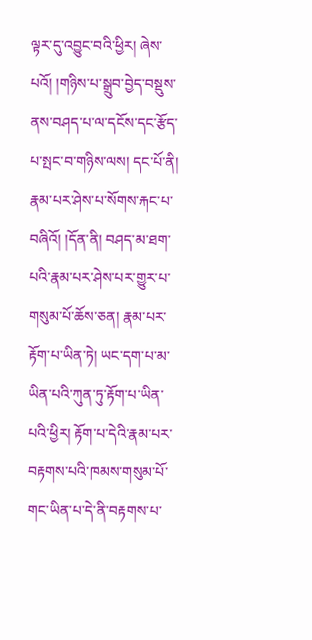ལྟར་དུ་འབྱུང་བའི་ཕྱིར། ཞེས་པའོ། །གཉིས་པ་སྒྲུབ་བྱེད་བསྡུས་ནས་བཤད་པ་ལ་དངོས་དང་རྩོད་པ་སྤང་བ་གཉིས་ལས། དང་པོ་ནི། རྣམ་པར་ཤེས་པ་སོགས་རྐང་པ་བཞིའོ། །དོན་ནི། བཤད་མ་ཐག་པའི་རྣམ་པར་ཤེས་པར་གྱུར་པ་གསུམ་པོ་ཆོས་ཅན། རྣམ་པར་རྟོག་པ་ཡིན་ཏེ། ཡང་དག་པ་མ་ཡིན་པའི་ཀུན་ཏུ་རྟོག་པ་ཡིན་པའི་ཕྱིར། རྟོག་པ་དེའི་རྣམ་པར་བརྟགས་པའི་ཁམས་གསུམ་པོ་གང་ཡིན་པ་དེ་ནི་བརྟགས་པ་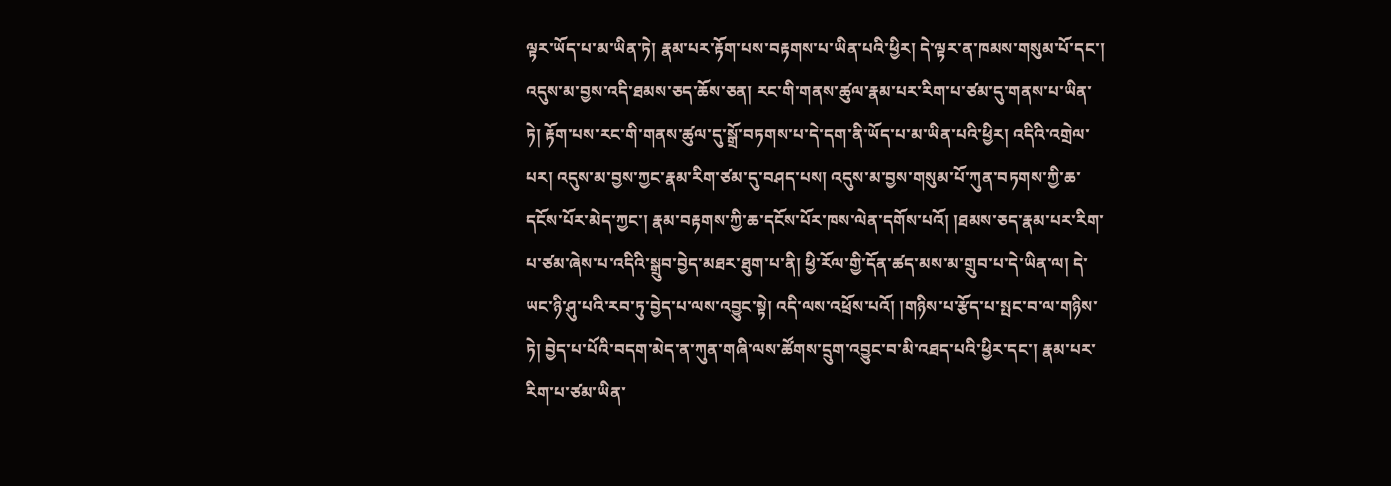ལྟར་ཡོད་པ་མ་ཡིན་ཏེ། རྣམ་པར་རྟོག་པས་བརྟགས་པ་ཡིན་པའི་ཕྱིར། དེ་ལྟར་ན་ཁམས་གསུམ་པོ་དང་། འདུས་མ་བྱས་འདི་ཐམས་ཅད་ཆོས་ཅན། རང་གི་གནས་ཚུལ་རྣམ་པར་རིག་པ་ཙམ་དུ་གནས་པ་ཡིན་ཏེ། རྟོག་པས་རང་གི་གནས་ཚུལ་དུ་སྒྲོ་བཏགས་པ་དེ་དག་ནི་ཡོད་པ་མ་ཡིན་པའི་ཕྱིར། འདིའི་འགྲེལ་པར། འདུས་མ་བྱས་ཀྱང་རྣམ་རིག་ཙམ་དུ་བཤད་པས། འདུས་མ་བྱས་གསུམ་པོ་ཀུན་བཏགས་ཀྱི་ཆ་དངོས་པོར་མེད་ཀྱང་། རྣམ་བརྟགས་ཀྱི་ཆ་དངོས་པོར་ཁས་ལེན་དགོས་པའོ། །ཐམས་ཅད་རྣམ་པར་རིག་པ་ཙམ་ཞེས་པ་འདིའི་སྒྲུབ་བྱེད་མཐར་ཐུག་པ་ནི། ཕྱི་རོལ་གྱི་དོན་ཚད་མས་མ་གྲུབ་པ་དེ་ཡིན་ལ། དེ་ཡང་ཉི་ཤུ་པའི་རབ་ཏུ་བྱེད་པ་ལས་འབྱུང་སྟེ། འདི་ལས་འཕྲོས་པའོ། །གཉིས་པ་རྩོད་པ་སྤང་བ་ལ་གཉིས་ཏེ། བྱེད་པ་པོའི་བདག་མེད་ན་ཀུན་གཞི་ལས་ཚོགས་དྲུག་འབྱུང་བ་མི་འཐད་པའི་ཕྱིར་དང་། རྣམ་པར་རིག་པ་ཙམ་ཡིན་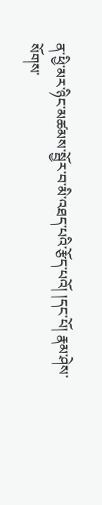ན་ཕྱི་མར་ཉིང་མཚམས་སྦྱོར་བ་མི་འཐད་པའི་རྩོད་པའོ། །དང་པོ། རྣམ་ཤེས་སོགས་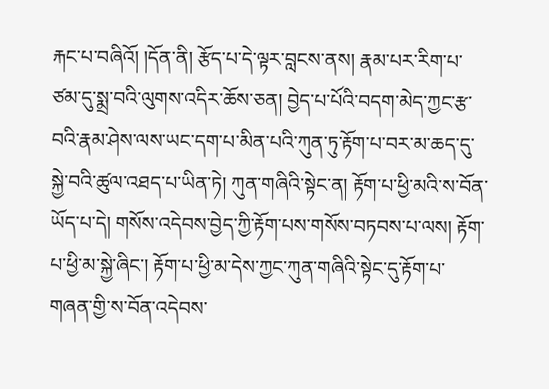རྐང་པ་བཞིའོ། །དོན་ནི། རྩོད་པ་དེ་ལྟར་བླངས་ནས། རྣམ་པར་རིག་པ་ཙམ་དུ་སྨྲ་བའི་ལུགས་འདིར་ཆོས་ཅན། བྱེད་པ་པོའི་བདག་མེད་ཀྱང་རྩ་བའི་རྣམ་ཤེས་ལས་ཡང་དག་པ་མིན་པའི་ཀུན་ཏུ་རྟོག་པ་བར་མ་ཆད་དུ་སྐྱེ་བའི་ཚུལ་འཐད་པ་ཡིན་ཏེ། ཀུན་གཞིའི་སྟེང་ན། རྟོག་པ་ཕྱི་མའི་ས་བོན་ཡོད་པ་དེ། གསོས་འདེབས་བྱེད་ཀྱི་རྟོག་པས་གསོས་བཏབས་པ་ལས། རྟོག་པ་ཕྱི་མ་སྐྱེ་ཞིང་། རྟོག་པ་ཕྱི་མ་དེས་ཀྱང་ཀུན་གཞིའི་སྟེང་དུ་རྟོག་པ་གཞན་གྱི་ས་བོན་འདེབས་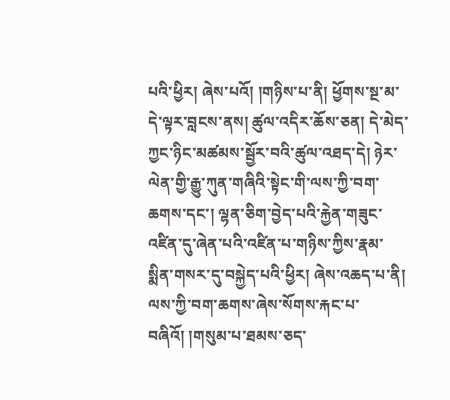པའི་ཕྱིར། ཞེས་པའོ། །གཉིས་པ་ནི། ཕྱོགས་སྔ་མ་དེ་ལྟར་བླངས་ནས། ཚུལ་འདིར་ཆོས་ཅན། དེ་མེད་ཀྱང་ཉིང་མཚམས་སྦྱོར་བའི་ཚུལ་འཐད་དེ། ཉེར་ལེན་གྱི་རྒྱུ་ཀུན་གཞིའི་སྟེང་གི་ལས་ཀྱི་བག་ཆགས་དང་། ལྷན་ཅིག་བྱེད་པའི་རྐྱེན་གཟུང་འཛིན་དུ་ཞེན་པའི་འཛིན་པ་གཉིས་ཀྱིས་རྣམ་སྨིན་གསར་དུ་བསྐྱེད་པའི་ཕྱིར། ཞེས་འཆད་པ་ནི། ལས་ཀྱི་བག་ཆགས་ཞེས་སོགས་རྐང་པ་བཞིའོ། །གསུམ་པ་ཐམས་ཅད་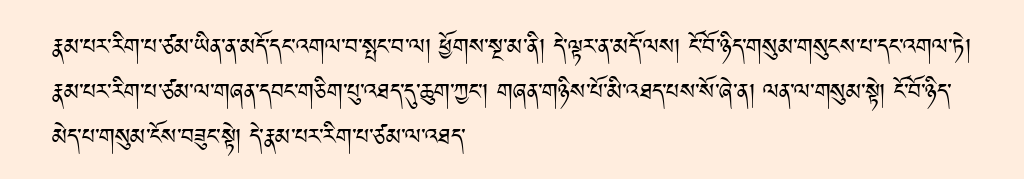རྣམ་པར་རིག་པ་ཙམ་ཡིན་ན་མདོ་དང་འགལ་བ་སྤང་བ་ལ། ཕྱོགས་སྔ་མ་ནི། དེ་ལྟར་ན་མདོ་ལས། ངོ་བོ་ཉིད་གསུམ་གསུངས་པ་དང་འགལ་ཏེ། རྣམ་པར་རིག་པ་ཙམ་ལ་གཞན་དབང་གཅིག་པུ་འཐད་དུ་ཆུག་ཀྱང་། གཞན་གཉིས་པོ་མི་འཐད་པས་སོ་ཞེ་ན། ལན་ལ་གསུམ་སྟེ། ངོ་བོ་ཉིད་མེད་པ་གསུམ་ངོས་བཟུང་སྟེ། དེ་རྣམ་པར་རིག་པ་ཙམ་ལ་འཐད་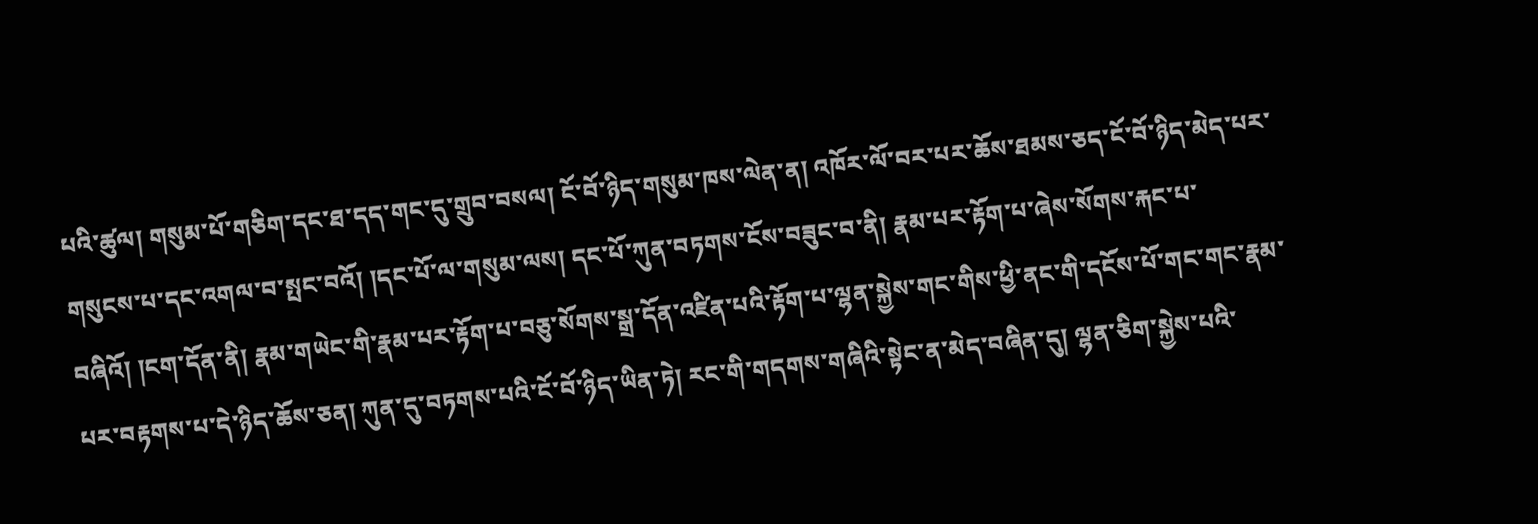པའི་ཚུལ། གསུམ་པོ་གཅིག་དང་ཐ་དད་གང་དུ་གྲུབ་བསལ། ངོ་བོ་ཉིད་གསུམ་ཁས་ལེན་ན། འཁོར་ལོ་བར་པར་ཆོས་ཐམས་ཅད་ངོ་བོ་ཉིད་མེད་པར་གསུངས་པ་དང་འགལ་བ་སྤང་བའོ། །དང་པོ་ལ་གསུམ་ལས། དང་པོ་ཀུན་བཏགས་ངོས་བཟུང་བ་ནི། རྣམ་པར་རྟོག་པ་ཞེས་སོགས་རྐང་པ་བཞིའོ། །ངག་དོན་ནི། རྣམ་གཡེང་གི་རྣམ་པར་རྟོག་པ་བཅུ་སོགས་སྒྲ་དོན་འཛིན་པའི་རྟོག་པ་ལྷན་སྐྱེས་གང་གིས་ཕྱི་ནང་གི་དངོས་པོ་གང་གང་རྣམ་པར་བརྟགས་པ་དེ་ཉིད་ཆོས་ཅན། ཀུན་དུ་བཏགས་པའི་ངོ་བོ་ཉིད་ཡིན་ཏེ། རང་གི་གདགས་གཞིའི་སྟེང་ན་མེད་བཞིན་དུ། ལྷན་ཅིག་སྐྱེས་པའི་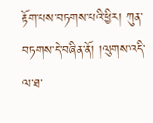རྟོག་པས་བཏགས་པའི་ཕྱིར། ཀུན་བཏགས་དེ་བཞིན་ནོ། །ལུགས་འདི་ལ་ཐ་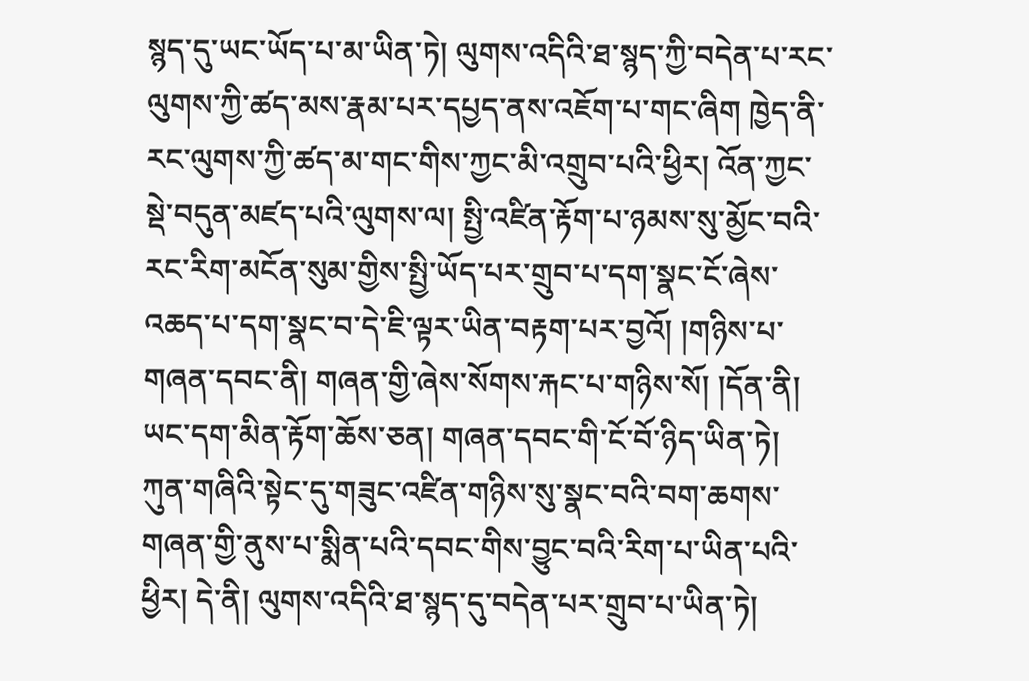སྙད་དུ་ཡང་ཡོད་པ་མ་ཡིན་ཏེ། ལུགས་འདིའི་ཐ་སྙད་ཀྱི་བདེན་པ་རང་ལུགས་ཀྱི་ཚད་མས་རྣམ་པར་དཔྱད་ནས་འཇོག་པ་གང་ཞིག ཁྱེད་ནི་རང་ལུགས་ཀྱི་ཚད་མ་གང་གིས་ཀྱང་མི་འགྲུབ་པའི་ཕྱིར། འོན་ཀྱང་སྡེ་བདུན་མཛད་པའི་ལུགས་ལ། སྤྱི་འཛིན་རྟོག་པ་ཉམས་སུ་མྱོང་བའི་རང་རིག་མངོན་སུམ་གྱིས་སྤྱི་ཡོད་པར་གྲུབ་པ་དག་སྣང་ངོ་ཞེས་འཆད་པ་དག་སྣང་བ་དེ་ཇི་ལྟར་ཡིན་བརྟག་པར་བྱའོ། །གཉིས་པ་གཞན་དབང་ནི། གཞན་གྱི་ཞེས་སོགས་རྐང་པ་གཉིས་སོ། །དོན་ནི། ཡང་དག་མིན་རྟོག་ཆོས་ཅན། གཞན་དབང་གི་ངོ་བོ་ཉིད་ཡིན་ཏེ། ཀུན་གཞིའི་སྟེང་དུ་གཟུང་འཛིན་གཉིས་སུ་སྣང་བའི་བག་ཆགས་གཞན་གྱི་ནུས་པ་སྨིན་པའི་དབང་གིས་བྱུང་བའི་རིག་པ་ཡིན་པའི་ཕྱིར། དེ་ནི། ལུགས་འདིའི་ཐ་སྙད་དུ་བདེན་པར་གྲུབ་པ་ཡིན་ཏེ།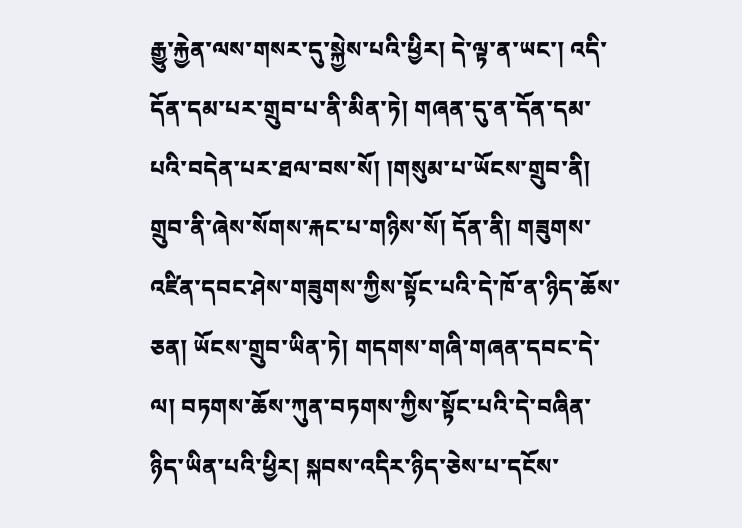རྒྱུ་རྐྱེན་ལས་གསར་དུ་སྐྱེས་པའི་ཕྱིར། དེ་ལྟ་ན་ཡང་། འདི་དོན་དམ་པར་གྲུབ་པ་ནི་མིན་ཏེ། གཞན་དུ་ན་དོན་དམ་པའི་བདེན་པར་ཐལ་བས་སོ། །གསུམ་པ་ཡོངས་གྲུབ་ནི། གྲུབ་ནི་ཞེས་སོགས་རྐང་པ་གཉིས་སོ། དོན་ནི། གཟུགས་འཛིན་དབང་ཤེས་གཟུགས་ཀྱིས་སྟོང་པའི་དེ་ཁོ་ན་ཉིད་ཆོས་ཅན། ཡོངས་གྲུབ་ཡིན་ཏེ། གདགས་གཞི་གཞན་དབང་དེ་ལ། བཏགས་ཆོས་ཀུན་བཏགས་ཀྱིས་སྟོང་པའི་དེ་བཞིན་ཉིད་ཡིན་པའི་ཕྱིར། སྐབས་འདིར་ཉིད་ཅེས་པ་དངོས་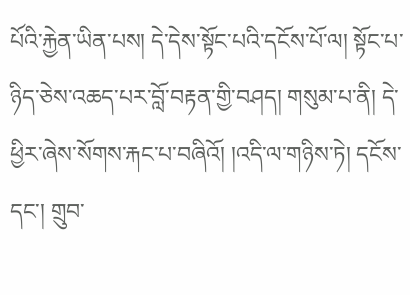པོའི་རྐྱེན་ཡིན་པས། དེ་དེས་སྟོང་པའི་དངོས་པོ་ལ། སྟོང་པ་ཉིད་ཅེས་འཆད་པར་བློ་བརྟན་གྱི་བཤད། གསུམ་པ་ནི། དེ་ཕྱིར་ཞེས་སོགས་རྐང་པ་བཞིའོ། །འདི་ལ་གཉིས་ཏེ། དངོས་དང་། གྲུབ་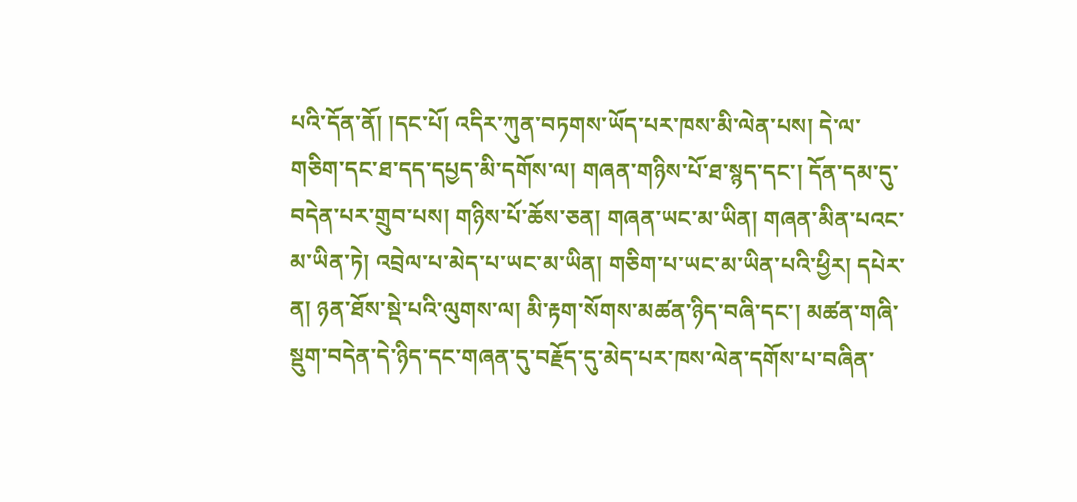པའི་དོན་ནོ། །དང་པོ། འདིར་ཀུན་བཏགས་ཡོད་པར་ཁས་མི་ལེན་པས། དེ་ལ་གཅིག་དང་ཐ་དད་དཔྱད་མི་དགོས་ལ། གཞན་གཉིས་པོ་ཐ་སྙད་དང་། དོན་དམ་དུ་བདེན་པར་གྲུབ་པས། གཉིས་པོ་ཆོས་ཅན། གཞན་ཡང་མ་ཡིན། གཞན་མིན་པའང་མ་ཡིན་ཏེ། འབྲེལ་པ་མེད་པ་ཡང་མ་ཡིན། གཅིག་པ་ཡང་མ་ཡིན་པའི་ཕྱིར། དཔེར་ན། ཉན་ཐོས་སྡེ་པའི་ལུགས་ལ། མི་རྟག་སོགས་མཚན་ཉིད་བཞི་དང་། མཚན་གཞི་སྡུག་བདེན་དེ་ཉིད་དང་གཞན་དུ་བརྗོད་དུ་མེད་པར་ཁས་ལེན་དགོས་པ་བཞིན་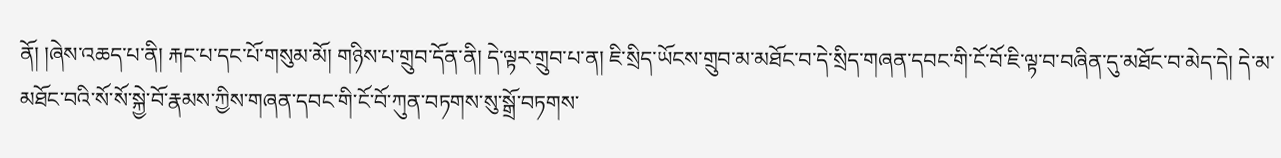ནོ། །ཞེས་འཆད་པ་ནི། རྐང་པ་དང་པོ་གསུམ་མོ། གཉིས་པ་གྲུབ་དོན་ནི། དེ་ལྟར་གྲུབ་པ་ན། ཇི་སྲིད་ཡོངས་གྲུབ་མ་མཐོང་བ་དེ་སྲིད་གཞན་དབང་གི་ངོ་བོ་ཇི་ལྟ་བ་བཞིན་དུ་མཐོང་བ་མེད་དེ། དེ་མ་མཐོང་བའི་སོ་སོ་སྐྱེ་བོ་རྣམས་ཀྱིས་གཞན་དབང་གི་ངོ་བོ་ཀུན་བཏགས་སུ་སྒྲོ་བཏགས་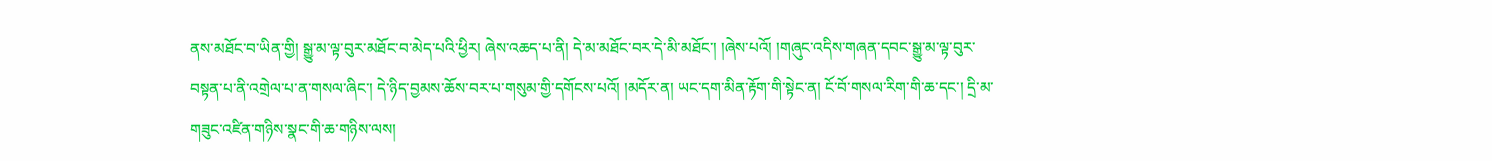ནས་མཐོང་བ་ཡིན་གྱི། སྒྱུ་མ་ལྟ་བུར་མཐོང་བ་མེད་པའི་ཕྱིར། ཞེས་འཆད་པ་ནི། དེ་མ་མཐོང་བར་དེ་མི་མཐོང་། །ཞེས་པའོ། །གཞུང་འདིས་གཞན་དབང་སྒྱུ་མ་ལྟ་བུར་བསྟན་པ་ནི་འགྲེལ་པ་ན་གསལ་ཞིང་། དེ་ཉིད་བྱམས་ཆོས་བར་པ་གསུམ་གྱི་དགོངས་པའོ། །མདོར་ན། ཡང་དག་མིན་རྟོག་གི་སྟེང་ན། ངོ་བོ་གསལ་རིག་གི་ཆ་དང་། དྲི་མ་གཟུང་འཛིན་གཉིས་སྣང་གི་ཆ་གཉིས་ལས།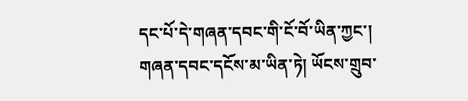དང་པོ་དེ་གཞན་དབང་གི་ངོ་བོ་ཡིན་ཀྱང་། གཞན་དབང་དངོས་མ་ཡིན་ཏེ། ཡོངས་གྲུབ་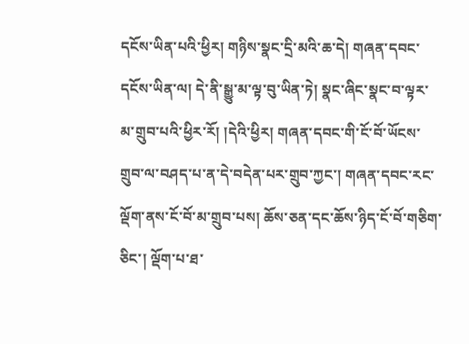དངོས་ཡིན་པའི་ཕྱིར། གཉིས་སྣང་དྲི་མའི་ཆ་དེ། གཞན་དབང་དངོས་ཡིན་ལ། དེ་ནི་སྒྱུ་མ་ལྟ་བུ་ཡིན་ཏེ། སྣང་ཞིང་སྣང་བ་ལྟར་མ་གྲུབ་པའི་ཕྱིར་རོ། །དེའི་ཕྱིར། གཞན་དབང་གི་ངོ་བོ་ཡོངས་གྲུབ་ལ་བཤད་པ་ན་དེ་བདེན་པར་གྲུབ་ཀྱང་། གཞན་དབང་རང་ལྡོག་ནས་ངོ་བོ་མ་གྲུབ་པས། ཆོས་ཅན་དང་ཆོས་ཉིད་ངོ་བོ་གཅིག་ཅིང་། ལྡོག་པ་ཐ་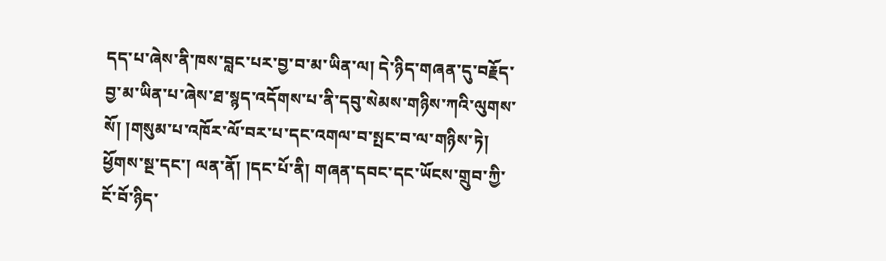དད་པ་ཞེས་ནི་ཁས་བླང་པར་བྱ་བ་མ་ཡིན་ལ། དེ་ཉིད་གཞན་དུ་བརྗོད་བྱ་མ་ཡིན་པ་ཞེས་ཐ་སྙད་འདོགས་པ་ནི་དབུ་སེམས་གཉིས་ཀའི་ལུགས་སོ། །གསུམ་པ་འཁོར་ལོ་བར་པ་དང་འགལ་བ་སྤང་བ་ལ་གཉིས་ཏེ། ཕྱོགས་སྔ་དང་། ལན་ནོ། །དང་པོ་ནི། གཞན་དབང་དང་ཡོངས་གྲུབ་ཀྱི་ངོ་བོ་ཉིད་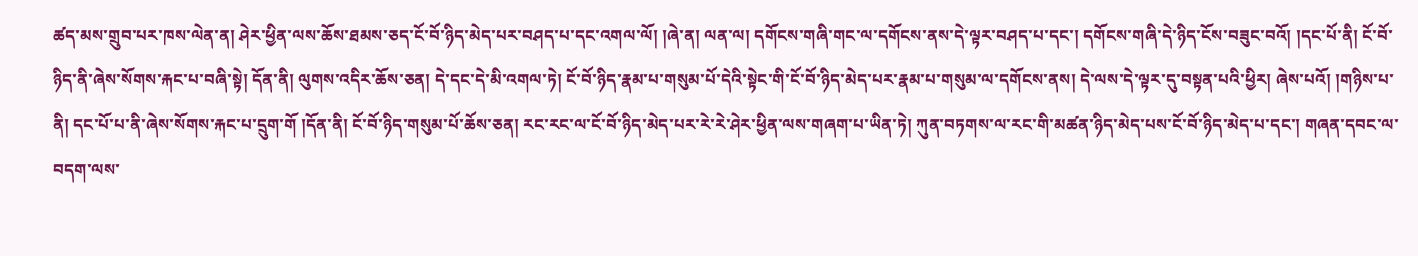ཚད་མས་གྲུབ་པར་ཁས་ལེན་ན། ཤེར་ཕྱིན་ལས་ཆོས་ཐམས་ཅད་ངོ་བོ་ཉིད་མེད་པར་བཤད་པ་དང་འགལ་ལོ། །ཞེ་ན། ལན་ལ། དགོངས་གཞི་གང་ལ་དགོངས་ནས་དེ་ལྟར་བཤད་པ་དང་། དགོངས་གཞི་དེ་ཉིད་ངོས་བཟུང་བའོ། །དང་པོ་ནི། ངོ་བོ་ཉིད་ནི་ཞེས་སོགས་རྐང་པ་བཞི་སྟེ། དོན་ནི། ལུགས་འདིར་ཆོས་ཅན། དེ་དང་དེ་མི་འགལ་ཏེ། ངོ་བོ་ཉིད་རྣམ་པ་གསུམ་པོ་དེའི་སྟེང་གི་ངོ་བོ་ཉིད་མེད་པར་རྣམ་པ་གསུམ་ལ་དགོངས་ནས། དེ་ལས་དེ་ལྟར་དུ་བསྟན་པའི་ཕྱིར། ཞེས་པའོ། །གཉིས་པ་ནི། དང་པོ་པ་ནི་ཞེས་སོགས་རྐང་པ་དྲུག་གོ །དོན་ནི། ངོ་བོ་ཉིད་གསུམ་པོ་ཆོས་ཅན། རང་རང་ལ་ངོ་བོ་ཉིད་མེད་པར་རེ་རེ་ཤེར་ཕྱིན་ལས་གཞག་པ་ཡིན་ཏེ། ཀུན་བཏགས་ལ་རང་གི་མཚན་ཉིད་མེད་པས་ངོ་བོ་ཉིད་མེད་པ་དང་། གཞན་དབང་ལ་བདག་ལས་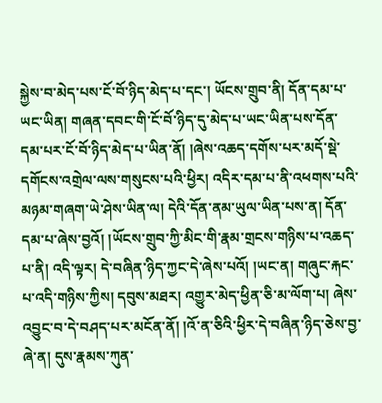སྐྱེས་བ་མེད་པས་ངོ་བོ་ཉིད་མེད་པ་དང་། ཡོངས་གྲུབ་ནི། དོན་དམ་པ་ཡང་ཡིན། གཞན་དབང་གི་ངོ་བོ་ཉིད་དུ་མེད་པ་ཡང་ཡིན་པས་དོན་དམ་པར་ངོ་བོ་ཉིད་མེད་པ་ཡིན་ནོ། །ཞེས་འཆད་དགོས་པར་མདོ་སྡེ་དགོངས་འགྲེལ་ལས་གསུངས་པའི་ཕྱིར། འདིར་དམ་པ་ནི་འཕགས་པའི་མཉམ་གཞག་ཡེ་ཤེས་ཡིན་ལ། དེའི་དོན་ནམ་ཡུལ་ཡིན་པས་ན། དོན་དམ་པ་ཞེས་བྱའོ། །ཡོངས་གྲུབ་ཀྱི་མིང་གི་རྣམ་གྲངས་གཉིས་པ་འཆད་པ་ནི། འདི་ལྟར། དེ་བཞིན་ཉིད་ཀྱང་དེ་ཞེས་པའོ། །ཡང་ན། གཞུང་རྐང་པ་འདི་གཉིས་ཀྱིས། དབུས་མཐར། འགྱུར་མེད་ཕྱིན་ཅི་མ་ལོག་པ། ཞེས་འབྱུང་བ་དེ་བཤད་པར་མངོན་ནོ། །འོ་ན་ཅིའི་ཕྱིར་དེ་བཞིན་ཉིད་ཅེས་བྱ་ཞེ་ན། དུས་རྣམས་ཀུན་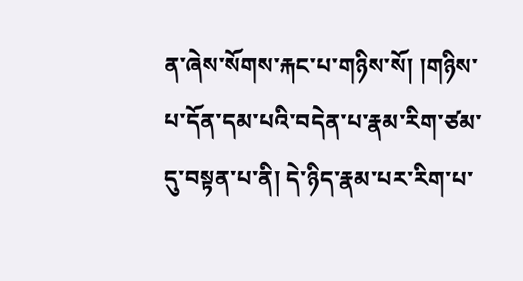ན་ཞེས་སོགས་རྐང་པ་གཉིས་སོ། །གཉིས་པ་དོན་དམ་པའི་བདེན་པ་རྣམ་རིག་ཙམ་དུ་བསྟན་པ་ནི། དེ་ཉིད་རྣམ་པར་རིག་པ་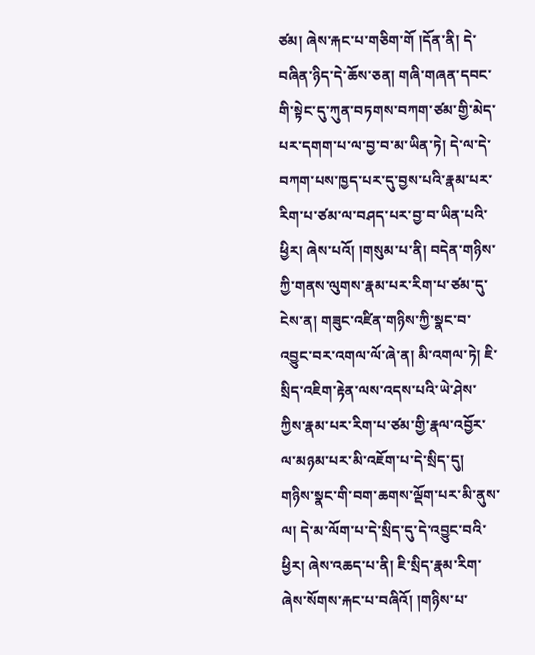ཙམ། ཞེས་རྐང་པ་གཅིག་གོ །དོན་ནི། དེ་བཞིན་ཉིད་དེ་ཆོས་ཅན། གཞི་གཞན་དབང་གི་སྟེང་དུ་ཀུན་བཏགས་བཀག་ཙམ་གྱི་མེད་པར་དགག་པ་ལ་བྱ་བ་མ་ཡིན་ཏེ། དེ་ལ་དེ་བཀག་པས་ཁྱད་པར་དུ་བྱས་པའི་རྣམ་པར་རིག་པ་ཙམ་ལ་བཤད་པར་བྱ་བ་ཡིན་པའི་ཕྱིར། ཞེས་པའོ། །གསུམ་པ་ནི། བདེན་གཉིས་ཀྱི་གནས་ལུགས་རྣམ་པར་རིག་པ་ཙམ་དུ་ངེས་ན། གཟུང་འཛིན་གཉིས་ཀྱི་སྣང་བ་འབྱུང་བར་འགལ་ལོ་ཞེ་ན། མི་འགལ་ཏེ། ཇི་སྲིད་འཇིག་རྟེན་ལས་འདས་པའི་ཡེ་ཤེས་ཀྱིས་རྣམ་པར་རིག་པ་ཙམ་གྱི་རྣལ་འབྱོར་ལ་མཉམ་པར་མི་འཇོག་པ་དེ་སྲིད་དུ། གཉིས་སྣང་གི་བག་ཆགས་ལྡོག་པར་མི་ནུས་ལ། དེ་མ་ལོག་པ་དེ་སྲིད་དུ་དེ་འབྱུང་བའི་ཕྱིར། ཞེས་འཆད་པ་ནི། ཇི་སྲིད་རྣམ་རིག་ཞེས་སོགས་རྐང་པ་བཞིའོ། །གཉིས་པ་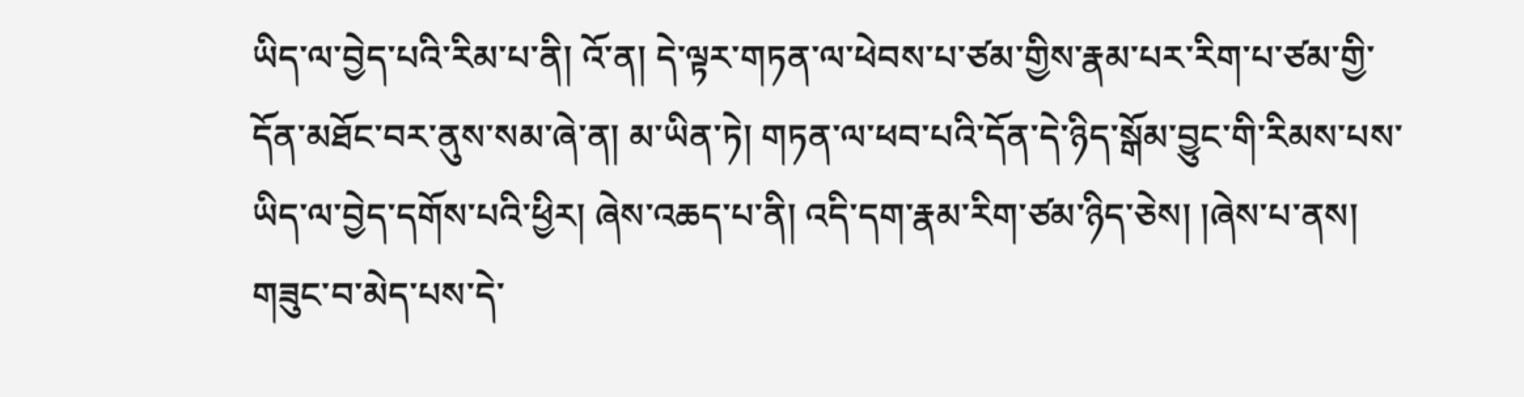ཡིད་ལ་བྱེད་པའི་རིམ་པ་ནི། འོ་ན། དེ་ལྟར་གཏན་ལ་ཕེབས་པ་ཙམ་གྱིས་རྣམ་པར་རིག་པ་ཙམ་གྱི་དོན་མཐོང་བར་ནུས་སམ་ཞེ་ན། མ་ཡིན་ཏེ། གཏན་ལ་ཕབ་པའི་དོན་དེ་ཉིད་སྒོམ་བྱུང་གི་རིམས་པས་ཡིད་ལ་བྱེད་དགོས་པའི་ཕྱིར། ཞེས་འཆད་པ་ནི། འདི་དག་རྣམ་རིག་ཙམ་ཉིད་ཅེས། །ཞེས་པ་ནས། གཟུང་བ་མེད་པས་དེ་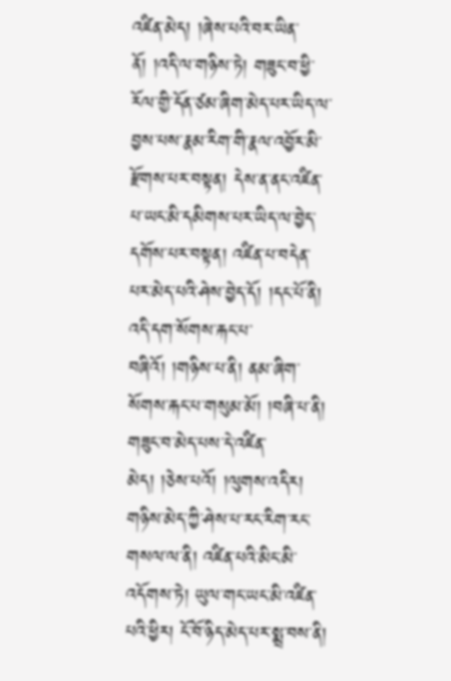འཛིན་མེད། །ཞེས་པའི་བར་ཡིན་ནོ། །འདི་ལ་གཉིས་ཏེ། གཟུང་བ་ཕྱི་རོལ་གྱི་དོན་ཙམ་ཞིག་མེད་པར་ཡིད་ལ་བྱས་པས་རྣམ་རིག་གི་རྣལ་འབྱོར་མི་རྫོགས་པར་བསྟན། དེས་ན་ནང་འཛིན་པ་ཡང་མི་དམིགས་པར་ཡིད་ལ་བྱེད་དགོས་པར་བསྟན། འཛིན་པ་བདེན་པར་མེད་པའི་ཤེས་བྱེད་དོ། །དང་པོ་ནི། འདི་དག་སོགས་རྐང་པ་བཞིའོ། །གཉིས་པ་ནི། ནམ་ཞིག་སོགས་རྐང་པ་གསུམ་མོ། །བཞི་པ་ནི། གཟུང་བ་མེད་པས་དེ་འཛིན་མེད། །ཅེས་པའོ། །ལུགས་འདིར། གཉིས་མེད་ཀྱི་ཤེས་པ་རང་རིག་རང་གསལ་ལ་ནི། འཛིན་པའི་མིང་མི་འདོགས་ཏེ། ཡུལ་གང་ཡང་མི་འཛིན་པའི་ཕྱིར། ངོ་བོ་ཉིད་མེད་པར་སྨྲ་བས་ནི།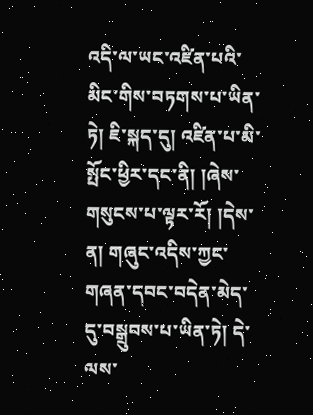འདི་ལ་ཡང་འཛིན་པའི་མིང་གིས་བཏགས་པ་ཡིན་ཏེ། ཇི་སྐད་དུ། འཛིན་པ་མི་སྤོང་ཕྱིར་དང་ནི། །ཞེས་གསུངས་པ་ལྟར་རོ། །དེས་ན། གཞུང་འདིས་ཀྱང་གཞན་དབང་བདེན་མེད་དུ་བསྒྲུབས་པ་ཡིན་ཏེ། དེ་ལས་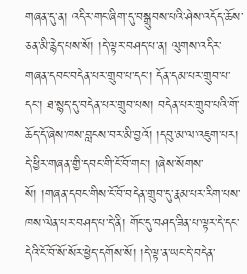གཞན་དུ་ན། འདིར་གང་ཞིག་དུ་བསྒྲུབས་པའི་ཤེས་འདོད་ཆོས་ཅན་མི་རྙེད་པས་སོ། །དེ་ལྟར་བཤད་པ་ན། ལུགས་འདིར་གཞན་དབང་བདེན་པར་གྲུབ་པ་དང་། དོན་དམ་པར་གྲུབ་པ་དང་། ཐ་སྙད་དུ་བདེན་པར་གྲུབ་པས། བདེན་པར་གྲུབ་པའི་གོ་ཆོད་དོ་ཞེས་ཁས་བླངས་བར་མི་བྱའོ། །དབུ་མ་ལ་འཇུག་པར། དེ་ཕྱིར་གཞན་གྱི་དབང་གི་ངོ་བོ་གང་། །ཞེས་སོགས་སོ། །གཞན་དབང་གིས་ངོ་བོ་བདེན་གྲུབ་དུ་རྣམ་པར་རིག་པས་ཁས་ལེན་པར་བཤད་པ་དེ་ནི། གོང་དུ་བཤད་ཟིན་པ་ལྟར་དེ་དང་དེའི་ངོ་བོ་སོ་སོར་ཕྱེད་དགོས་སོ། །དེ་ལྟ་ན་ཡང་དེ་བདེན་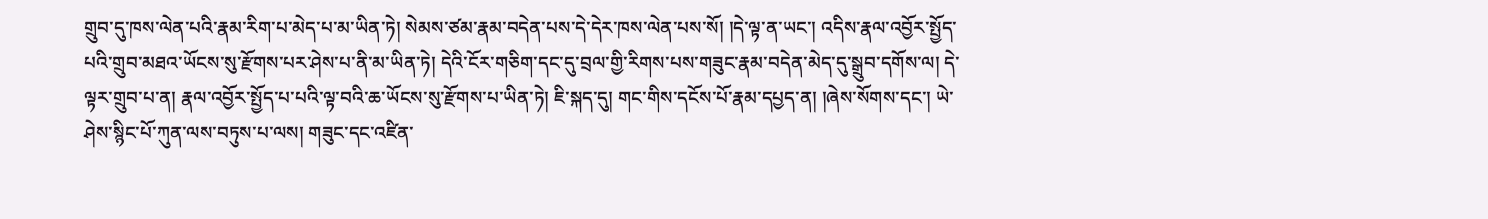གྲུབ་དུ་ཁས་ལེན་པའི་རྣམ་རིག་པ་མེད་པ་མ་ཡིན་ཏེ། སེམས་ཙམ་རྣམ་བདེན་པས་དེ་དེར་ཁས་ལེན་པས་སོ། །དེ་ལྟ་ན་ཡང་། འདིས་རྣལ་འབྱོར་སྤྱོད་པའི་གྲུབ་མཐའ་ཡོངས་སུ་རྫོགས་པར་ཤེས་པ་ནི་མ་ཡིན་ཏེ། དེའི་ངོར་གཅིག་དང་དུ་བྲལ་གྱི་རིགས་པས་གཟུང་རྣམ་བདེན་མེད་དུ་སྒྲུབ་དགོས་ལ། དེ་ལྟར་གྲུབ་པ་ན། རྣལ་འབྱོར་སྤྱོད་པ་པའི་ལྟ་བའི་ཆ་ཡོངས་སུ་རྫོགས་པ་ཡིན་ཏེ། ཇི་སྐད་དུ། གང་གིས་དངོས་པོ་རྣམ་དཔྱད་ན། །ཞེས་སོགས་དང་། ཡེ་ཤེས་སྙིང་པོ་ཀུན་ལས་བཏུས་པ་ལས། གཟུང་དང་འཛིན་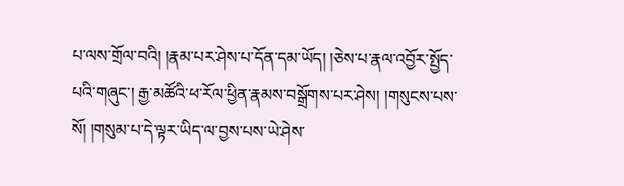པ་ལས་གྲོལ་བའི། །རྣམ་པར་ཤེས་པ་དོན་དམ་ཡོད། །ཅེས་པ་རྣལ་འབྱོར་སྤྱོད་པའི་གཞུང་། རྒྱ་མཚོའི་ཕ་རོལ་ཕྱིན་རྣམས་བསྒྲོགས་པར་ཤེས། །གསུངས་པས་སོ། །གསུམ་པ་དེ་ལྟར་ཡིད་ལ་བྱས་པས་ཡེ་ཤེས་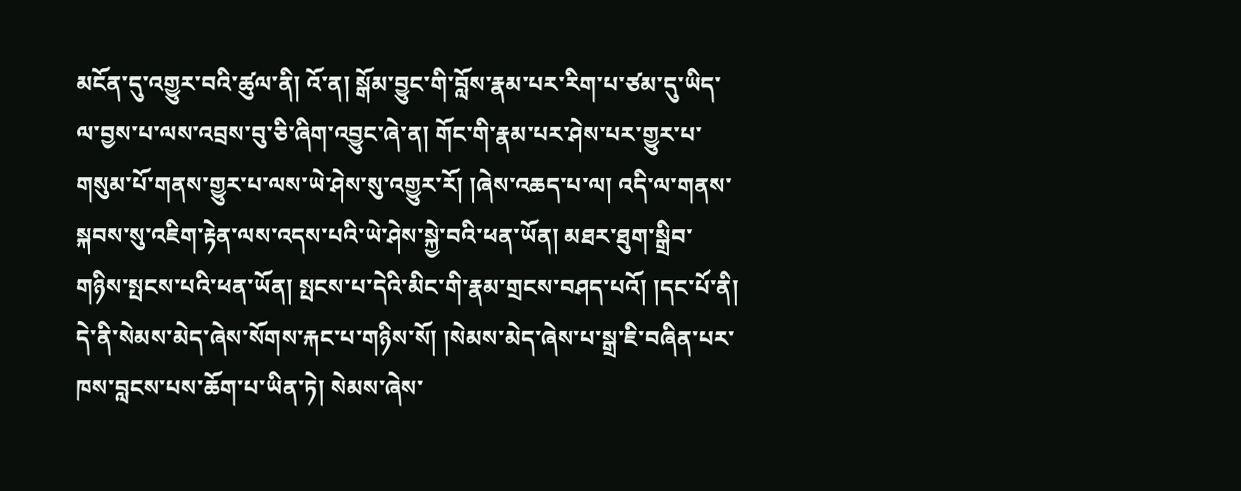མངོན་དུ་འགྱུར་བའི་ཚུལ་ནི། འོ་ན། སྒོམ་བྱུང་གི་བློས་རྣམ་པར་རིག་པ་ཙམ་དུ་ཡིད་ལ་བྱས་པ་ལས་འབྲས་བུ་ཅི་ཞིག་འབྱུང་ཞེ་ན། གོང་གི་རྣམ་པར་ཤེས་པར་གྱུར་པ་གསུམ་པོ་གནས་གྱུར་པ་ལས་ཡེ་ཤེས་སུ་འགྱུར་རོ། །ཞེས་འཆད་པ་ལ། འདི་ལ་གནས་སྐབས་སུ་འཇིག་རྟེན་ལས་འདས་པའི་ཡེ་ཤེས་སྐྱེ་བའི་ཕན་ཡོན། མཐར་ཐུག་སྒྲིབ་གཉིས་སྤངས་པའི་ཕན་ཡོན། སྤངས་པ་དེའི་མིང་གི་རྣམ་གྲངས་བཤད་པའོ། །དང་པོ་ནི། དེ་ནི་སེམས་མེད་ཞེས་སོགས་རྐང་པ་གཉིས་སོ། །སེམས་མེད་ཞེས་པ་སྒྲ་ཇི་བཞིན་པར་ཁས་བླངས་པས་ཆོག་པ་ཡིན་ཏེ། སེམས་ཞེས་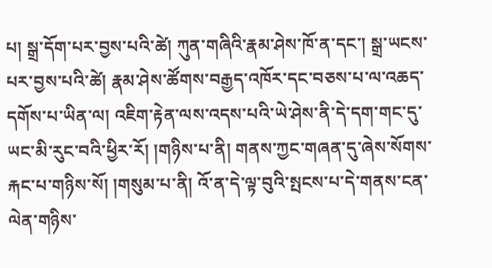པ། སྒྲ་དོག་པར་བྱས་པའི་ཚེ། ཀུན་གཞིའི་རྣམ་ཤེས་ཁོ་ན་དང་། སྒྲ་ཡངས་པར་བྱས་པའི་ཚེ། རྣམ་ཤེས་ཚོགས་བརྒྱད་འཁོར་དང་བཅས་པ་ལ་འཆད་དགོས་པ་ཡིན་ལ། འཇིག་རྟེན་ལས་འདས་པའི་ཡེ་ཤེས་ནི་དེ་དག་གང་དུ་ཡང་མི་རུང་བའི་ཕྱིར་རོ། །གཉིས་པ་ནི། གནས་ཀྱང་གཞན་དུ་ཞེས་སོགས་རྐང་པ་གཉིས་སོ། །གསུམ་པ་ནི། འོ་ན་དེ་ལྟ་བུའི་སྤངས་པ་དེ་གནས་ངན་ལེན་གཉིས་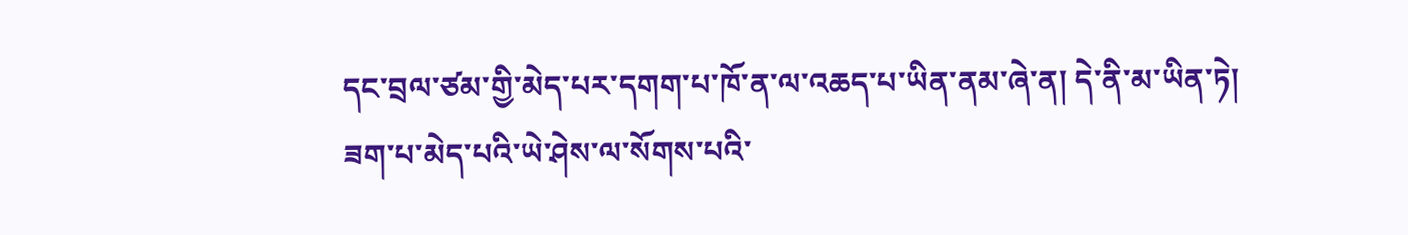དང་བྲལ་ཙམ་གྱི་མེད་པར་དགག་པ་ཁོ་ན་ལ་འཆད་པ་ཡིན་ནམ་ཞེ་ན། དེ་ནི་མ་ཡིན་ཏེ། ཟག་པ་མེད་པའི་ཡེ་ཤེས་ལ་སོགས་པའི་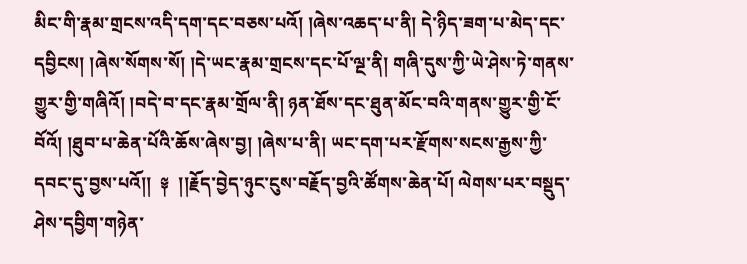མིང་གི་རྣམ་གྲངས་འདི་དག་དང་བཅས་པའོ། །ཞེས་འཆད་པ་ནི། དེ་ཉིད་ཟག་པ་མེད་དང་དབྱིངས། །ཞེས་སོགས་སོ། །དེ་ཡང་རྣམ་གྲངས་དང་པོ་ལྔ་ནི། གཞི་དུས་ཀྱི་ཡེ་ཤེས་ཏེ་གནས་གྱུར་གྱི་གཞིའོ། །བདེ་བ་དང་རྣམ་གྲོལ་ནི། ཉན་ཐོས་དང་ཐུན་མོང་བའི་གནས་གྱུར་གྱི་ངོ་བོའོ། །ཐུབ་པ་ཆེན་པོའི་ཆོས་ཞེས་བྱ། །ཞེས་པ་ནི། ཡང་དག་པར་རྫོགས་སངས་རྒྱས་ཀྱི་དབང་དུ་བྱས་པའོ།།  ༈  །།རྗོད་བྱེད་ཉུང་ངུས་བརྗོད་བྱའི་ཚོགས་ཆེན་པོ། ལེགས་པར་བསྡུད་ཤེས་དབྱིག་གཉེན་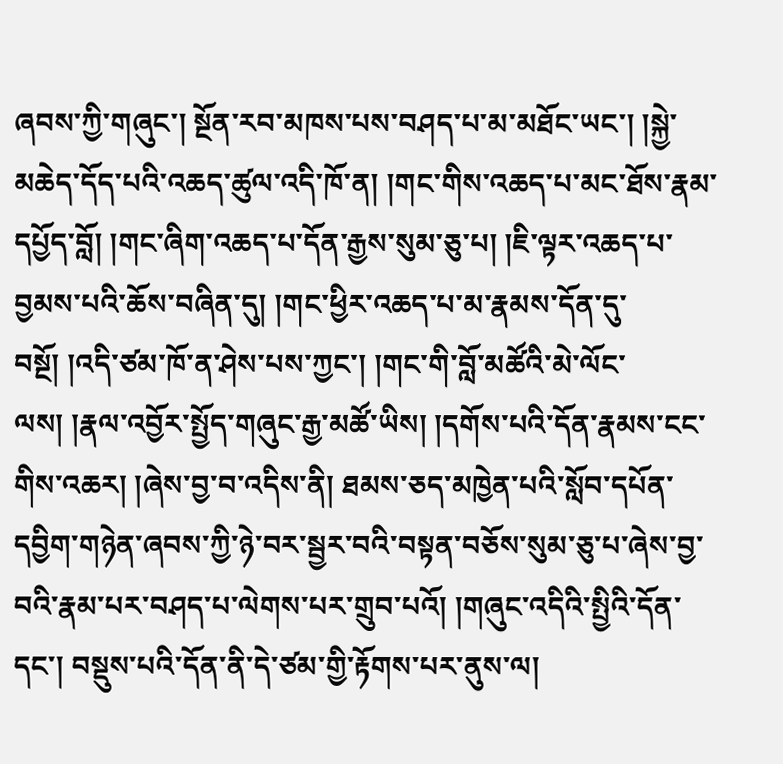ཞབས་ཀྱི་གཞུང་། སྔོན་རབ་མཁས་པས་བཤད་པ་མ་མཐོང་ཡང་། །སྐྱེ་མཆེད་དོད་པའི་འཆད་ཚུལ་འདི་ཁོ་ན། །གང་གིས་འཆད་པ་མང་ཐོས་རྣམ་དཔྱོད་བློ། །གང་ཞིག་འཆད་པ་དོན་རྒྱས་སུམ་ཅུ་པ། །ཇི་ལྟར་འཆད་པ་བྱམས་པའི་ཆོས་བཞིན་དུ། །གང་ཕྱིར་འཆད་པ་མ་རྣམས་དོན་དུ་བསྔོ། །འདི་ཙམ་ཁོ་ན་ཤེས་པས་ཀྱང་། །གང་གི་བློ་མཚོའི་མེ་ལོང་ལས། །རྣལ་འབྱོར་སྤྱོད་གཞུང་རྒྱ་མཚོ་ཡིས། །དགོས་པའི་དོན་རྣམས་ངང་གིས་འཆར། །ཞེས་བྱ་བ་འདིས་ནི། ཐམས་ཅད་མཁྱེན་པའི་སློབ་དཔོན་དབྱིག་གཉེན་ཞབས་ཀྱི་ཉེ་བར་སྦྱར་བའི་བསྟན་བཅོས་སུམ་ཅུ་པ་ཞེས་བྱ་བའི་རྣམ་པར་བཤད་པ་ལེགས་པར་གྲུབ་པའོ། །གཞུང་འདིའི་སྤྱིའི་དོན་དང་། བསྡུས་པའི་དོན་ནི་དེ་ཙམ་གྱི་རྟོགས་པར་ནུས་ལ།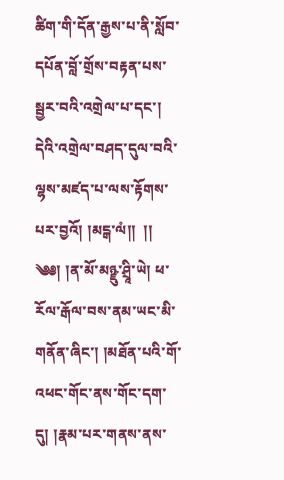ཚིག་གི་དོན་རྒྱས་པ་ནི་སློབ་དཔོན་བློ་གྲོས་བརྟན་པས་སྦྱར་བའི་འགྲེལ་པ་དང་། དེའི་འགྲེལ་བཤད་དུལ་བའི་ལྷས་མཛད་པ་ལས་རྟོགས་པར་བྱའོ། །མངྒ་ལཾ།།  །། ༄༅། །ན་མོ་མཉྫུ་ཤྲཱི་ཡེ། ཕ་རོལ་རྒོལ་བས་ནམ་ཡང་མི་གནོན་ཞིང་། །མཐོན་པའི་གོ་འཕང་གོང་ནས་གོང་དག་དུ། །རྣམ་པར་གནས་ནས་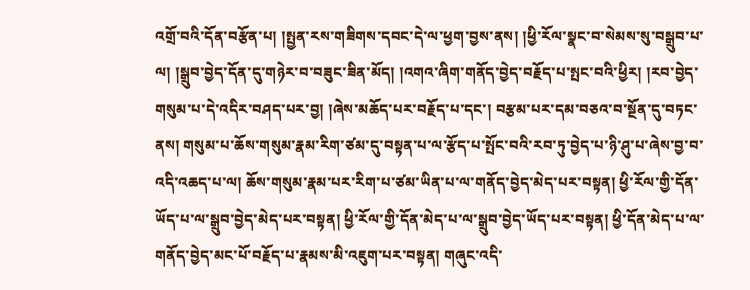འགྲོ་བའི་དོན་བརྩོན་པ། །སྤྱན་རས་གཟིགས་དབང་དེ་ལ་ཕྱག་བྱས་ནས། །ཕྱི་རོལ་སྣང་བ་སེམས་སུ་བསྒྲུབ་པ་ལ། །སྒྲུབ་བྱེད་དོན་དུ་གཉེར་བ་བཟུང་ཟིན་མོད། །འགའ་ཞིག་གནོད་བྱེད་བརྗོད་པ་སྤང་བའི་ཕྱིར། །རབ་བྱེད་གསུམ་པ་དེ་འདིར་བཤད་པར་བྱ། །ཞེས་མཆོད་པར་བརྗོད་པ་དང་། བརྩམ་པར་དམ་བཅའ་བ་སྔོན་དུ་བཏང་ནས། གསུམ་པ་ཆོས་གསུམ་རྣམ་རིག་ཙམ་དུ་བསྟན་པ་ལ་རྩོད་པ་སྤོང་བའི་རབ་ཏུ་བྱེད་པ་ཉི་ཤུ་པ་ཞེས་བྱ་བ་འདི་འཆད་པ་ལ། ཆོས་གསུམ་རྣམ་པར་རིག་པ་ཙམ་ཡིན་པ་ལ་གནོད་བྱེད་མེད་པར་བསྟན། ཕྱི་རོལ་གྱི་དོན་ཡོད་པ་ལ་སྒྲུབ་བྱེད་མེད་པར་བསྟན། ཕྱི་རོལ་གྱི་དོན་མེད་པ་ལ་སྒྲུབ་བྱེད་ཡོད་པར་བསྟན། ཕྱི་དོན་མེད་པ་ལ་གནོད་བྱེད་མང་པོ་བརྗོད་པ་རྣམས་མི་འཇུག་པར་བསྟན། གཞུང་འདི་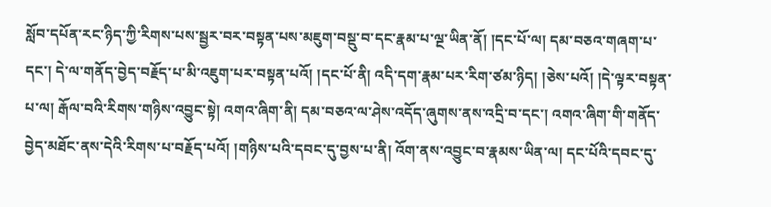སློབ་དཔོན་རང་ཉིད་ཀྱི་རིགས་པས་སྦྱར་བར་བསྟན་པས་མཇུག་བསྡུ་བ་དང་རྣམ་པ་ལྔ་ཡིན་ནོ། །དང་པོ་ལ། དམ་བཅའ་གཞག་པ་དང་། དེ་ལ་གནོད་བྱེད་བརྗོད་པ་མི་འཇུག་པར་བསྟན་པའོ། །དང་པོ་ནི། འདི་དག་རྣམ་པར་རིག་ཙམ་ཉིད། །ཅེས་པའོ། །དེ་ལྟར་བསྟན་པ་ལ། རྒོལ་བའི་རིགས་གཉིས་འབྱུང་སྟེ། འགའ་ཞིག་ནི། དམ་བཅའ་ལ་ཤེས་འདོད་ཞུགས་ནས་འདྲི་བ་དང་། འགའ་ཞིག་གི་གནོད་བྱེད་མཐོང་ནས་དེའི་རིགས་པ་བརྗོད་པའོ། །གཉིས་པའི་དབང་དུ་བྱས་པ་ནི། འོག་ནས་འབྱུང་བ་རྣམས་ཡིན་ལ། དང་པོའི་དབང་དུ་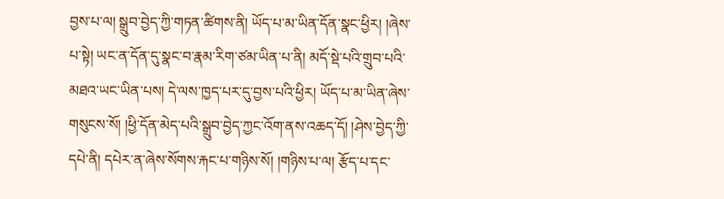བྱས་པ་ལ། སྒྲུབ་བྱེད་ཀྱི་གཏན་ཚིགས་ནི། ཡོད་པ་མ་ཡིན་དོན་སྣང་ཕྱིར། །ཞེས་པ་སྟེ། ཡང་ན་དོན་དུ་སྣང་བ་རྣམ་རིག་ཙམ་ཡིན་པ་ནི། མདོ་སྡེ་པའི་གྲུབ་པའི་མཐའ་ཡང་ཡིན་པས། དེ་ལས་ཁྱད་པར་དུ་བྱས་པའི་ཕྱིར། ཡོད་པ་མ་ཡིན་ཞེས་གསུངས་སོ། །ཕྱི་དོན་མེད་པའི་སྒྲུབ་བྱེད་ཀྱང་འོག་ནས་འཆད་དོ། །ཤེས་བྱེད་ཀྱི་དཔེ་ནི། དཔེར་ན་ཞེས་སོགས་རྐང་པ་གཉིས་སོ། །གཉིས་པ་ལ། རྩོད་པ་དང་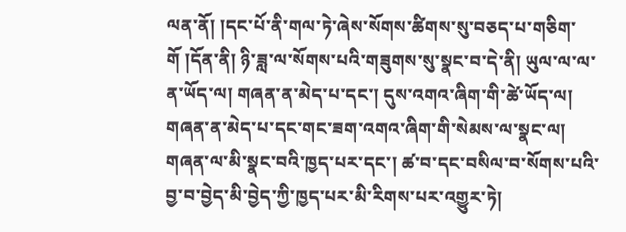ལན་ནོ། །དང་པོ་ནི་གལ་ཏེ་ཞེས་སོགས་ཚིགས་སུ་བཅད་པ་གཅིག་གོ །དོན་ནི། ཉི་ཟླ་ལ་སོགས་པའི་གཟུགས་སུ་སྣང་བ་དེ་ནི། ཡུལ་ལ་ལ་ན་ཡོད་ལ། གཞན་ན་མེད་པ་དང་། དུས་འགའ་ཞིག་གི་ཚེ་ཡོད་ལ། གཞན་ན་མེད་པ་དང་གང་ཟག་འགའ་ཞིག་གི་སེམས་ལ་སྣང་ལ། གཞན་ལ་མི་སྣང་བའི་ཁྱད་པར་དང་། ཚ་བ་དང་བསིལ་བ་སོགས་པའི་བྱ་བ་བྱེད་མི་བྱེད་ཀྱི་ཁྱད་པར་མི་རིགས་པར་འགྱུར་ཏེ།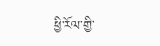ཕྱི་རོལ་གྱི་